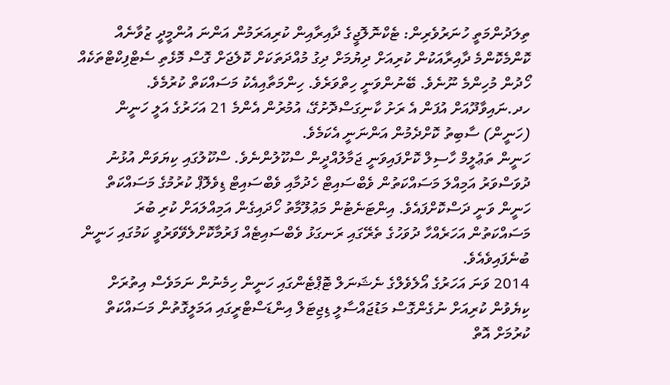ތިލަދުންމަތީ ހުނަރުވެރިން: ޓެކްނޮލޮޖީގެ ދާއިރާއިން ކުރިއަރަމުން އަންނަ އުންމީދީ ޒުވާނެއް
ކޮންމެކޮންމެ ދާއިރާއަކުން ކުރިއަށް ދިޔުމަށް ދިގު މުއްދަތަކަށް ކޮލެޖަށް ގޮސް މޮޅެތި ސެޓްފިކްޓްތަކެއް ހޯދުން މުހިންމެ ނޫނެވެ. ބޭނުންވަނީ ހިތްވަރެވެ. ހިންމަތާއިއެކު މަސައްކަތް ކުރުމެވެ. ހދ.ނައިވާދޫއަށް އުފަން އެ ރަށު ކާނިގަސްދޮށުގޭ، އުމުރުން އެންމެ 21 އަހަރުގެ އަލީ ހަނީން (ހަނީން) ސާބިތު ކޮށްދެމުން އަންނަނީ އެކަމެވެ.
ހަނީން ތަޢުލީމް ހާސިލް ކޮށްފައިވަނީ ޖަމާލުއްދީން ސްކޫލުންނެވެ. ސްކޫލުގައި ކިޔަވަން އުޅުނު ދުވަސްވަރު އަމިއްލަ މަސައްކަތުން ވެބްސައިޓް ހެދުމާއި ވެބްސައިޓް ޑިވެލޮޕް ކުރުމުގެ މަސައްކަތް ހަނީން ވަނީ ދަސްކޮށްފައެވެ. އިންޓަނެޓުން މަޢުލޫމާތު ހޯދައިގެން އަމިއްލައަށް ކުރި ބުރަ މަސައްކަތުން އަހަރެއްހާ ދުވަހުގެ ތެރޭގައި ރަނގަޅު ވެބްސައިޓެއް ފަރުމާކޮށްލެވޭވަރުވީ ކަމުގައި ހަނީން ބުނެފައިވެއެވެ.
2014 ވަނަ އަހަރުގެ އޯލެވެލްގެ ނެޝަނަލް ޓޮޕްޓެންގައި ހަނީން ހިމެނުން ނަމަވެސް އިތުރަށް ކިޔެވުން ކުރިއަށް ނުގެންގޮސް މަޑުޖައްސާލީ ޑިޖިޓަލް އިންޑަސްޓްރީގައި އަމަލީގޮތުން މަސައްކަތް ކުރުމަށް އޮތް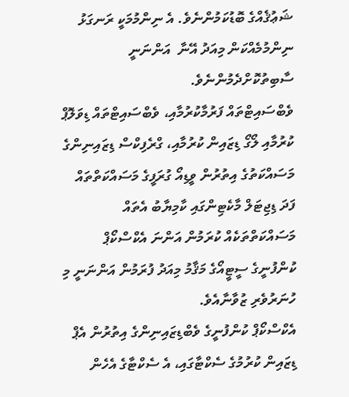ޝަޢުޤެއްގެ ބޮޑުކަމުންނެވެ. އެ ނިންމުމަކީ ރަނގަޅު ނިންމުމެއްކަން މިއަދު އޭނާ  އަންނަނީ ސާބިތުކޮށްދެމުންނެވެ.
ވެބްސައިޓްތައް ފަރުމާކުރުމާއި، ވެބްސައިޓްތައް ޑިވަލޮޕް ކުރުމާއި ލޯގޯ ޑިޒައިން ކުރުމާއި، ގްރެފިކްސް ޑިޒައިނިންގެ މަސައްކަތުގެ އިތުރުން ވީޑިއޯ ގުރަފީގެ މަސައްކަތްތައް ފަދަ ޑިޖިޓަލް މާކެޓިންގައި ކާމިޔާބު އެތައް މަސައްކަތްތަކެއް ކުރަމުން އަންނަ އެކްސްކޯޕް ކުންފުނީގެ ސީޓީއޯގެ މަޤާމު މިއަދު ފުރަމުން އަންނަނީ މި ހުނަރުވެރި ޒުވާނާއެވެ.
އެކްސްކޯޕް ކުންފުނީގެ ވެބްޑިޒައިނިންގެ އިތުރުން އެޕް ޑިޒައިން ކުރުމުގެ ސެކްޓާގައި، އެ ސެކްޓާގެ އެހެން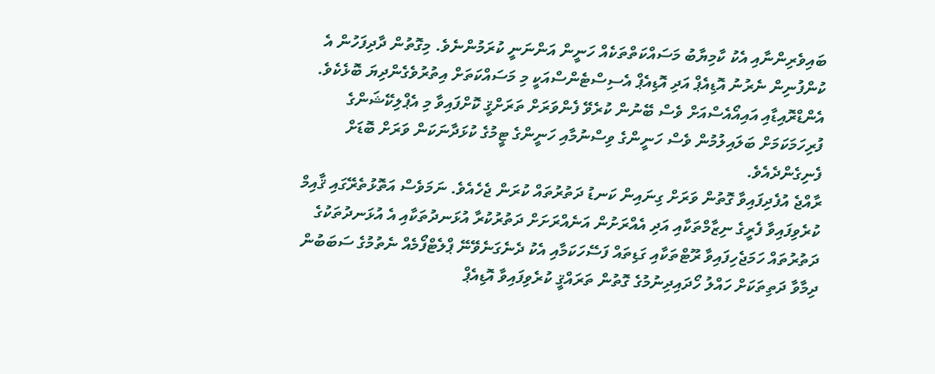ބައިވެރިންނާއި އެކު ކާމިޔާބު މަސައްކަތްތަކެއް ހަނީން އަންނަނީ ކުރަމުންނެވެ. މިގޮތުން ދާދިފަހުން އެ ކުންފުނިން ނެރުނު އޮޑިއެޕް އަދި އޮޑިއެޕް އެސިސްޓެންސްއަކީ މި މަސައްކަތަށް އިތުރުވެގެންދިޔަ ބޮޅެކެވެ. އެންޑްރޮއިޑާއި އައިއޯއެސްއަށް ވެސް ބޭނުން ކުރެވޭ ފެންވަރަށް ތަރަށްޤީ ކޮށްފައިވާ މި އެޕްލިކޭޝަންގެ ފުރިހަމަކަމަށް ބަލައިލުމުން ވެސް ހަނީންގެ ވިސްނުމާއި ހަނީންގެ ޓީމުގެ ކުޅަދާނަކަން ވަރަށް ބޮޑަށް ފެނިގެންދެއެވެ.
ރާއްޖެ އުފެދިފައިވާ ގޮތުން ވަރަށް ގިނައިން ކަނޑު ދަތުރުތައް ކުރަން ޖެހެއެވެ. ނަމަވެސް އަތޮޅުތެރޭގައި ޤާއިމް ކުރެވިފައިވާ ފެރީގެ ނިޒާމްތަކާއި އަދި އެއްރަށުން އަނެއްރަށަށް ދަތުރުކުރާ އުޅަނދުތަކާއި އެ އުޅަނދުތަކުގެ ދަތުރުތައް ހަމަޖެހިފައިވާ ރޫޓްތަކާއި ގަޑިތައް ފަސޭހަކަމާއި އެކު ދެނެގަނެވޭނޭ ޕްލެޓްފޯމެއް ނެތުމުގެ ސަބަބުން ދިމާވާ ދަތިތަކަށް ހައްލު ހޯދައިދިނުމުގެ ގޮތުން ތަރައްޤީ ކުރެވިފައިވާ އޮޑިއެޕް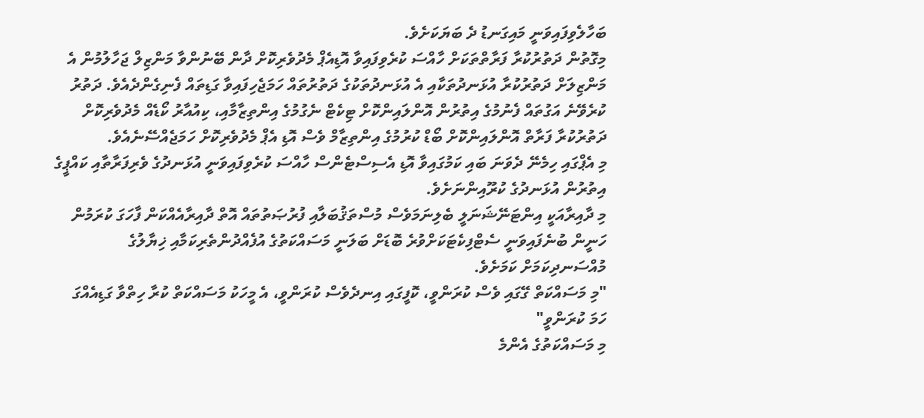ބަހާލެވިފައިވަނީ މައިގަނޑު ދެ ބަޔަކަށެވެ.
މިގޮތުން ދަތުރުކުރާ ފަރާތްތަކަށް ހާއްސަ ކުރެވިފައިވާ އޮޑިއެޕް މެދުވެރިކޮށް ދާން ބޭނުންވާ މަންޒިލް ޖަހާލުމުން އެ މަންޒިލަށް ދަތުރުކުރާ އުޅަނދުތަކާއި އެ އުޅަނދުތަކުގެ ދަތުރުތައް ހަމަޖެހިފައިވާ ގަޑިތައް ފެނިގެންދެއެވެ. ދަތުރު ކުރެވޭނެ އަގުތައް ފެނުމުގެ އިތުރުން އޮންލައިންކޮށް ޓިކެޓް ނެގުމުގެ އިންތިޒާމާއި، ކިއުއާރު ކޯޑެއް މެދުވެރިކޮށް ދަތުރުކުރާ ފަރާތް އޮންލައިންކޮށް ބޯޑް ކުރުމުގެ އިންތިޒާމް ވެސް އޮޑި އެޕް މެދުވެރިކޮށް ހަމަޖެއްސޭނެއެވެ.
މި އެޕްގައި ހިމެނޭ ދެވަނަ ބައި ކަމުގައިވާ އޮޑި އެސިސްޓެންސް ހާއްސަ ކުރެވިފައިވަނީ އުޅަނދުގެ ވެރިފަރާތާއި ކައްޕީގެ އިތުރުން އުޅަނދުގެ ކުރޫއިންނަށެވެ.
މި ދާއިރާއަކީ އިންޓަނޭޝަނަލީ ބެލިނަމަވެސް މުސްތަޤުބަލާއި ފުރުޞަތުތައް އޮތް ދާއިރާއެއްކަން ފާހަގަ ކުރަމުން ހަނީން ބުނެފައިވަނީ ސެޓްފިކެޓަކަށްވުރެ ބޮޑަށް ބަލަނީ މަސައްކަތުގެ އުފެއްދުންތެރިކަމާއި ޚިޔާލުގެ މުއްސަނދިކަމަށް ކަމަށެވެ.
"މި މަސައްކަތް ގޭގައި ވެސް ކުރަންވީ، ކޮފީގައި އިނދެވެސް ކުރަންވީ، އެ މީހަކު މަސައްކަތް ކުރާ ހިތްވާ ގަޑިއެއްގަ ހަމަ ކުރަންވީ"
މި މަސައްކަތުގެ އެންމެ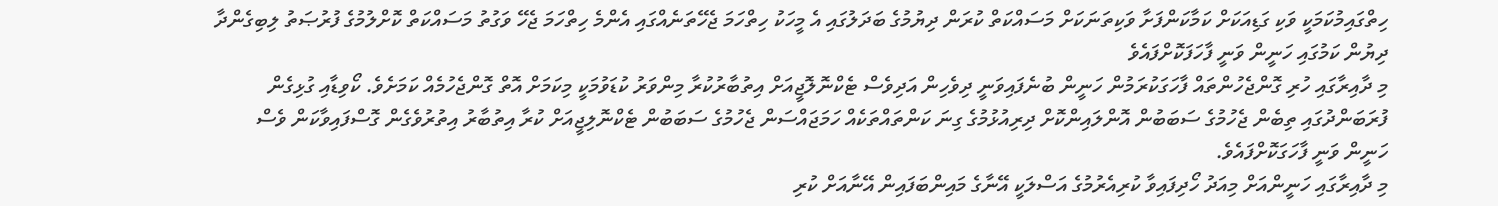ހިތްގައިމުކަމަކީ ވަކި ގަޑިއަކަށް ކަމާކަންފަށާ ވަކިތަނަކަށް މަސައްކަތް ކުރަން ދިޔުމުގެ ބަދަލުގައި އެ މީހަކު ހިތްހަމަ ޖެހޭތަނެއްގައި އެންމެ ހިތްހަމަ ޖެހޭ ވަގުތު މަސައްކަތް ކޮށްލުމުގެ ފުރުޞަތު ލިބިގެންދާ ދިޔުން ކަމުގައި ހަނީން ވަނީ ފާހަފަކޮށްފައެވެ
މި ދާއިރާގައި ހުރި ގޮންޖެހުންތައް ފާހަގަކުރަމުން ހަނީން ބުނެފައިވަނީ ދިވެހިން އަދިވެސް ޓެކްނޮލޮޖީއަށް އިތުބާރުކުރާ މިންވަރު ކުޑަވުމަކީ މިކަމަށް އޮތް ގޮންޖެހުމެއް ކަމަށެވެ. ކޯވިޑާއި ގުޅިގެން ފުރަބަންދުގައި ތިބެން ޖެހުމުގެ ސަބަބުން އޮންލައިންކޮށް ދިރިއުޅުމުގެ ގިނަ ކަންތައްތަކެއް ހަމަޖައްސަން ޖެހުމުގެ ސަބަބުން ޓެކްނޮލިޖީއަށް ކުރާ އިތުބާރު އިތުރުވެގެން ގޮސްފައިވާކަން ވެސް ހަނީން ވަނީ ފާހަގަކޮށްފައެވެ.
މި ދާއިރާގައި ހަނީންއަށް މިއަދު ހޯދިފައިވާ ކުރިއެރުމުގެ އަސްލަކީ އޭނާގެ މައިންބަފައިން އޭނާއަށް ކުރި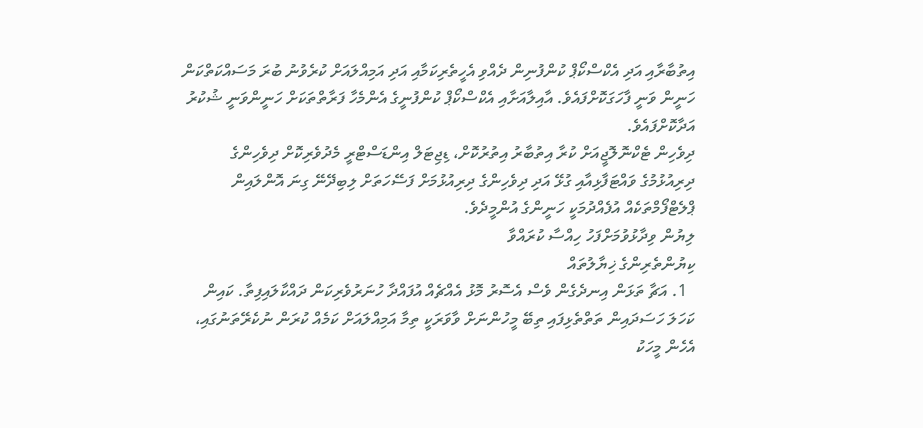އިތުބާރާއި އަދި އެކްސްކޯޕް ކުންފުނިން ދެއްވި އެހީތެރިކަމާއި އަދި އަމިއްލައަށް ކުރެވުނު ބުރަ މަސައްކަތްކަން ހަނީން ވަނީ ފާހަގަކޮށްފައެވެ. އާއިލާއަށާއި އެކްސްކޯޕް ކުންފުނީގެ އެންމެހާ ފަރާތްތަކަށް ހަނީންވަނީ ޝުކުރު އަދާކޮށްފައެވެ.
ދިވެހިން ޓެކްނޮލޮޖީއަށް ކުރާ އިތުބާރު އިތުރުކޮށް، ޑިޖިޓަލް އިންޑަސްޓްރީ މެދުވެރިކޮށް ދިވެހިންގެ ދިރިއުޅުމުގެ ވައްޓަފާޅިއާއި ގުޅޭ އަދި ދިވެހިންގެ ދިރިއުޅުމަށް ފަސޭހަތަށް ލިބިދޭނޭ ގިނަ އޮންލައިން ޕްލެޓްފޯމްތަކެއް އުފެއްދުމަކީ ހަނީންގެ އުންމީދެވެ.
ލިޔުން ވިދާޅުވުމަށްފަހު ހިއްސާ ކުރައްވާ
ކިޔުންތެރިންގެ ޚިޔާލުތައް
  1. އަޗާ ތަޅަން އިނދެގެން ވެސް އެސޮރު މޮޅު އެއްޗެއް އުފައްދާ ހުނަރުވެރިކަން ދައްކާލައިފިތާ. ކައިން ކަހަލަ ހަސަދައިން ތަތްތެޅިފައި ތިބޭ މީހުންނަށް ވާވަރަކީ ތިމާ އަމިއްލައަށް ކަމެއް ކުރަން ނުކެރޭތަނުގައި، އެހެން މީހަކު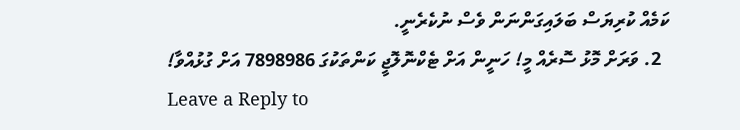ކަމެއް ކުރިޔަސް ބަލައިގަންނަން ވެސް ނުކެރެނީ.
  2. ވަރަށް މޮޅު ސޮރެއް މީ! ހަނީން އަށް ޓެކްނޮލޮޖީ ކަންތަކުގަ 7898986 އަށް ގުޅުއްވާ!
Leave a Reply to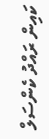ކައިން ރައްދު ކެންސަލް